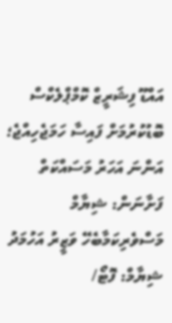އައްޑޫ ފިޝަރީޒް ކޮމްޕްލެކްސް ބޮޑުކުރުމަށް ފައިސާ ހަމަޖެހިއްޖެ؛ އަންނަ އަހަރު މަސައްކަތް ފަށާނަން: ޝިޔާމް
މަސްވެރިކަމާބެހޭ ވަޒީރު އަހުމަދު ޝިޔާމް: ފޮޓޯ/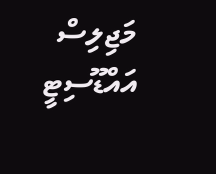މަޖިލިސް
އައްޑޫސިޓީ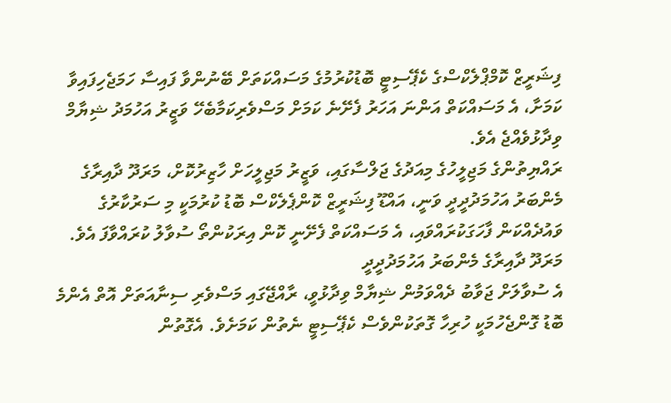ފިޝަރީޒް ކޮމްޕްލެކްސްގެ ކެޕޭސިޓީ ބޮޑުކުރުމުގެ މަސައްކަތަށް ބޭނުންވާ ފައިސާ ހަމަޖެހިފައިވާ ކަމަށާ، އެ މަސައްކަތް އަންނަ އަހަރު ފެށޭނެ ކަމަށް މަސްވެރިކަމާބެހޭ ވަޒީރު އަހުމަދު ޝިޔާމް ވިދާޅުވެއްޖެ އެވެ.
ރައްޔިތުންގެ މަޖިލީހުގެ މިއަދުގެ ޖަލްސާގައި، ވަޒީރު މަޖިލީހަށް ހާޒިރުކޮށް، މަރަދޫ ދާއިރާގެ މެންބަރު އަހުމަދުދީދީ ވަނީ، އައްޑޫ ފިޝަރީޒް ކޮންޕެލެކްސް ބޮޑު ކުރުމަކީ މި ސަރުކާރުގެ ވައުދެއްކަން ފާހަގަކުރައްވައި، އެ މަސައްކަތް ފެށޭނީ ކޮން އިރަކުންތޯ ސުވާލު ކުރައްވާފަ އެވެ.
މަރަދޫ ދާއިރާގެ މެންބަރު އަހުމަދުދީދީ
އެ ސުވާލަށް ޖަވާބު ދެއްވަމުން ޝިޔާމް ވިދާޅުވީ، ރާއްޖޭގައި މަސްވެރި ސިނާއަތަށް އޮތް އެންމެ ބޮޑު ގޮންޖެހުމަކީ ހުރިހާ ގޮތަކުންވެސް ކެޕޭސިޓީ ނެތުން ކަމަށެވެ. އެގޮތުން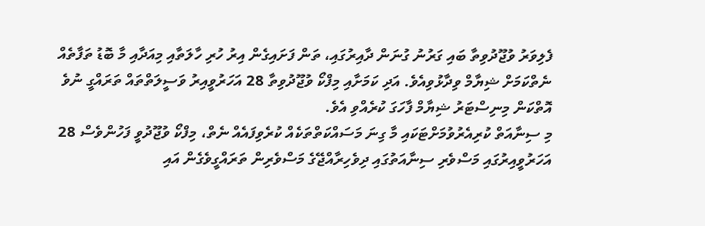ފެލިވަރު ވުޖޫދުވިތާ ބައި ގަރުނު ގުނަން ދާއިރުގައި، ތަން ފަށައިގެން އިރު ހުރި ހާލަތާއި މިއަދާއި މާ ބޮޑު ތަފާތެއް ނެތްކަމަށް ޝިޔާމް ވިދާޅުވިއެވެ. އަދި ކަމަށާއި މިފްކޯ ވުޖޫދުވިތާ 28 އަހަރުވީއިރު ވަސީލަތްތައް ތަރައްގީ ނުވެ އޮތްކަން މިނިސްޓަރު ޝިޔާމް ފާހަގަ ކުރެއްވި އެވެ.
މި ސިނާއަތް ކުރިއެރުވުމަށްޓަކައި މާ ގިނަ މަސައްކަތްތަކެއް ކުރެވިފައެއް ނެތް، މިފްކޯ ވުޖޫދުވީ ފަހުންވެސް 28 އަހަރުވީއިރުގައި މަސްވެރި ސިނާއަތުގައި ދިވެހިރާއްޖޭގެ މަސްވެރިން ތަރައްގީވެގެން އައި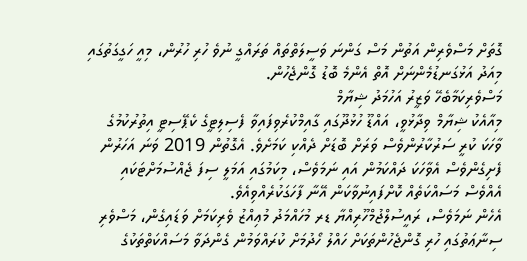ގޮތަށް މަސްވެރިން އަތުން މަސް ގަންނަ ވަސީލަތްތައް ތަރައްގީ ނުވެ ހުރި ހުރުން، މިއީ ހަގީގަތުގައި މިއަދު އަޅުގަނޑުމެންނަށް އޮތް އެންމެ ބޮޑު ގޮންޖެހުން.
މަސްވެރިކަމާބެހޭ ވަޒީރު އަހުމަދު ޝިޔާމް
މިއާއެކު ޝިޔާމް ވިދާޅުވީ، އައްޑޫ ހުޅުދޫގައި ގާއިމްކުރެވިފައިވާ ފެސިލިޓީގެ ކެޕޭސިޓީ އިތުރުކުމުގެ ވާހަކަ ކުރީ ސަރުކާރުންވެސް ވަރަށް ބޮޑަށް ދެއްކި ކަމަށެވެ. އެގޮތުން 2019 ވަނަ އަހަރުން ފެށިގެންވެސް އެވާހަކަ ދައްކަމުން އައި ނަމަވެސް، މިކަމުގައި އަމަލީ ސިފަ ޖެއްސުމަށްޓަކައި އެއްވެސް މަސައްކަތެއް ކޮށްފައިނުވާކަން އޭނާ ފާހަގަކުރެއްވިއެވެ.
އެހެން ނަމަވެސް، ރައީސުލްޖުމްހޫރިއްޔާ ޑރ މުހައްމަދު މުޢިއްޒު ވެރިކަމަށް ވަޑައިގެން، މަސްވެރި ސިނާޢަތުގައި ހުރި ގޮންޖެހުންތަކަށް ހައްލު ހޯދުމަށް ކުރައްވަމުން ގެންދަވާ މަސައްކަތްތަކުގެ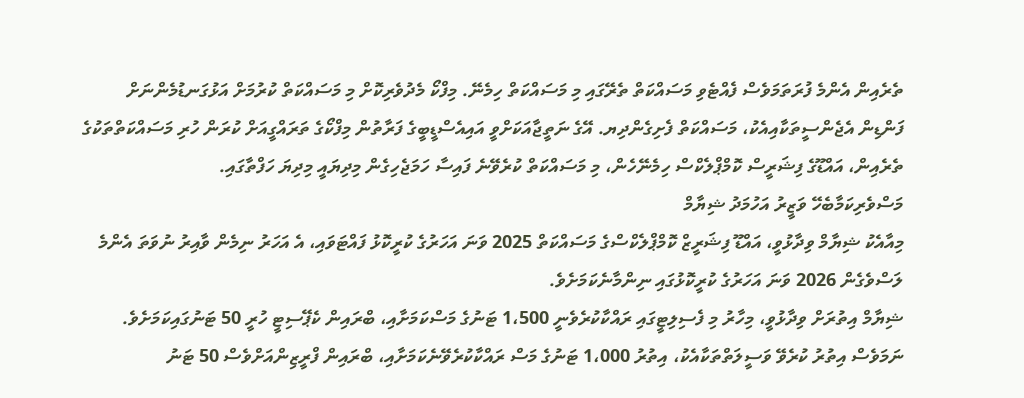ތެރެއިން އެންމެ ފުރަތަމަވެސް ފެއްޓެވި މަސައްކަތް ތެރޭގައި މި މަސައްކަތް ހިމެނޭ. މިފްކޯ މެދުވެރިކޮށް މި މަސައްކަތް ކުރުމަށް އަޅުގަނޑުމެންނަށް ފަންޑިން އެޖެންސީތަކާއިއެކު، މަސައްކަތް ފެށިގެންދިޔ. އޭގެ ނަތީޖާއަކަށްވީ އައިއެސްޑީބީގެ ފަރާތުން މިފްކޯގެ ތަރައްގީއަށް ކުރަން ހުރި މަސައްކަތްތަކުގެ ތެރެއިން، އައްޑޫގެ ފިޝަރީސް ކޮމްޕްލެކްސް ހިމެނޭހެން، މި މަސައްކަތް ކުރެވޭނެ ފައިސާ ހަމަޖެހިގެން މިދިޔައީ މިދިޔަ ހަފްތާގައި.
މަސްވެރިކަމާބެހޭ ވަޒީރު އަހުމަދު ޝިޔާމް
މިއާއެކު ޝިޔާމް ވިދާޅުވީ، އައްޑޫ ފިޝަރީޒް ކޮމްޕްލެކްސްގެ މަސައްކަތް 2025 ވަނަ އަހަރުގެ ކުރީކޮޅު ފައްޓަވައި، އެ އަހަރު ނިމެން ވާއިރު ނުވަތަ އެންމެ ލަސްވެގެން 2026 ވަނަ އަހަރުގެ ކުރީކޮޅުގައި ނިންމާނެކަމަށެވެ.
ޝިޔާމް އިތުރަށް ވިދާޅުވީ، މިހާރު މި ފެސިލިޓީގައި ރައްކާކުރެވެނީ 1،500 ޓަނުގެ މަސްކަމަށާއި، ބްރައިން ކެޕޭސިޓީ ހުރީ 50 ޓަނުގައިކަމަށެވެ. ނަމަވެސް އިތުރު ކުރެވޭ ވަސީލަތްތަކާއެކު، އިތުރު 1،000 ޓަނުގެ މަސް ރައްކާކުރެވޭނެކަމަށާއި، ބްރައިން ފްރީޒިންއަށްވެސް 50 ޓަނު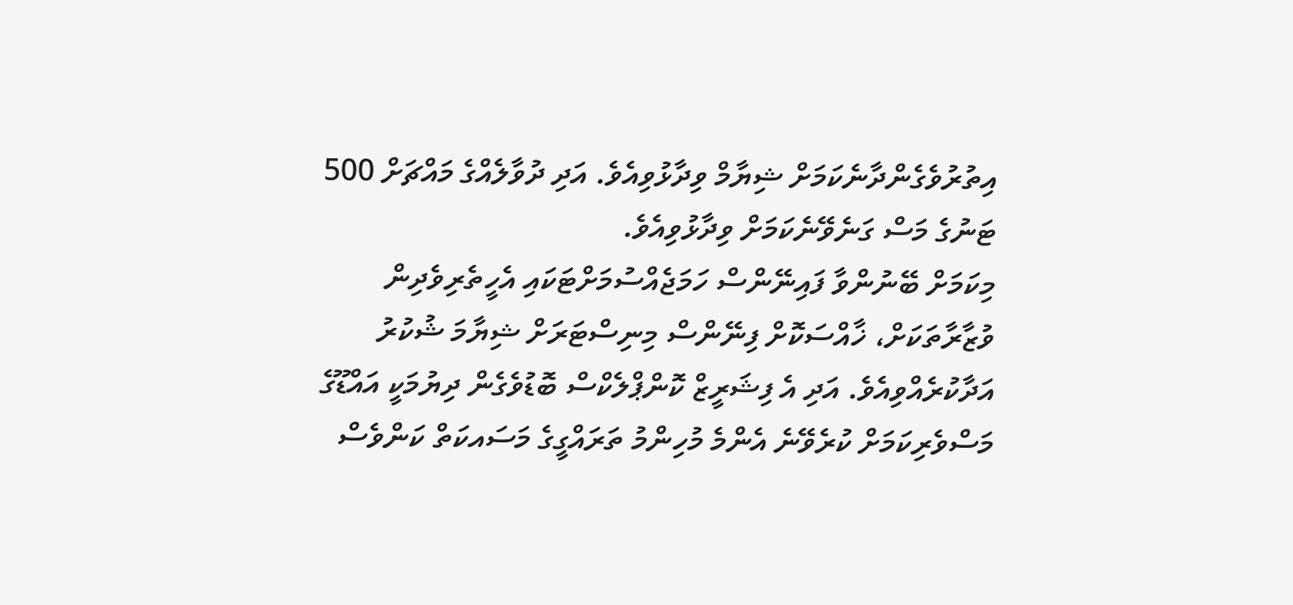އިތުރުވެގެންދާނެކަމަށް ޝިޔާމް ވިދާޅުވިއެވެ. އަދި ދުވާލެއްގެ މައްޗަށް 500 ޓަނުގެ މަސް ގަނެވޭނެކަމަށް ވިދާޅުވިއެވެ.
މިކަމަށް ބޭނުންވާ ފައިނޭންސް ހަމަޖެއްސުމަށްޓަކައި އެހީތެރިވެދިން ވުޒާރާތަކަށް، ޚާއްސަކޮށް ފިނޭންސް މިނިސްޓަރަށް ޝިޔާމަ ޝުކުރު އަދާކުރެއްވިއެވެ. އަދި އެ ފިޝަރީޒް ކޮންޕްލެކްސް ބޮޑުވެގެން ދިޔުމަކީ އައްޑޫގެ މަސްވެރިކަމަށް ކުރެވޭނެ އެންމެ މުހިންމު ތަރައްގީގެ މަސައކަތް ކަންވެސް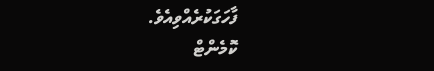ފާހަގަކުރެއްވިއެވެ.
ކޮމެންޓް